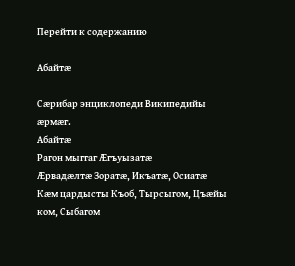Перейти к содержанию

Абайтæ

Сæрибар энциклопеди Википедийы æрмæг.
Абайтæ
Рагон мыггаг Æгъуызатæ
Æрвадæлтæ Зоратæ, Икъатæ, Осиатæ
Кæм цардысты Къоб, Тырсыгом, Цъæйы ком, Сыбагом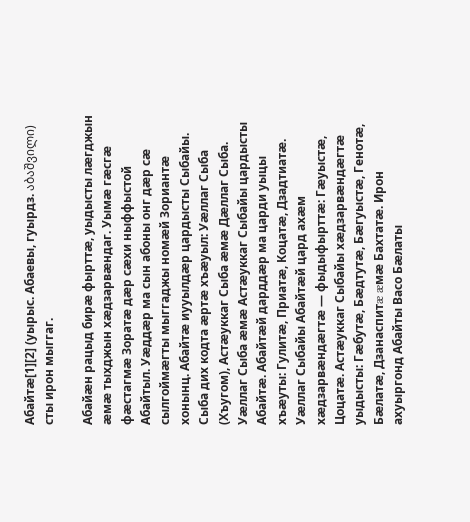Абайтæ[1][2] (уырыс. Абаевы, гуырдз. აბაშვილი) сты ирон мыггаг.

Абайæн рацыд бирæ фырттæ, уыдысты лæгджын æмæ тыхджын хæдзарвæндаг. Уымæ гæсгæ фæстагмæ Зоратæ дæр сæхи ныффыстой Абайтыл. Уæддæр ма сын абоны онг дæр сæ сылгоймæгты мыггаджы номæй Зориантæ хонынц. Абайтæ иууылдæр цардысты Сыбайы. Сыба дих кодта æртæ хъæуыл: Уæллаг Сыба (Хъугом), Астæуккаг Сыба æмæ Дæллаг Сыба. Уæллаг Сыба æмæ Астæуккаг Сыбайы цардысты Абайтæ. Абайтæй дарддæр ма царди уыцы хъæуты: Гулитæ, Приатæ, Коцатæ, Дзадтиатæ. Уæллаг Сыбайы Абайтæй цард ахæм хæдзарвæндæгтæ — фыдыфырттæ: Гæуыстæ, Цоцатæ. Астæуккаг Сыбайы хæдзарвæндæгтæ уыдысты: Гæбутæ, Бæдтутæ, Бæгуыстæ, Генотæ, Бæлатæ, Дзанаспитæ æмæ Бахтатæ. Ирон ахуыргонд Абайты Васо Бæлаты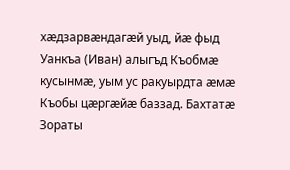хæдзарвæндагæй уыд, йæ фыд Уанкъа (Иван) алыгъд Къобмæ кусынмæ, уым ус ракуырдта æмæ Къобы цæргæйæ баззад. Бахтатæ Зораты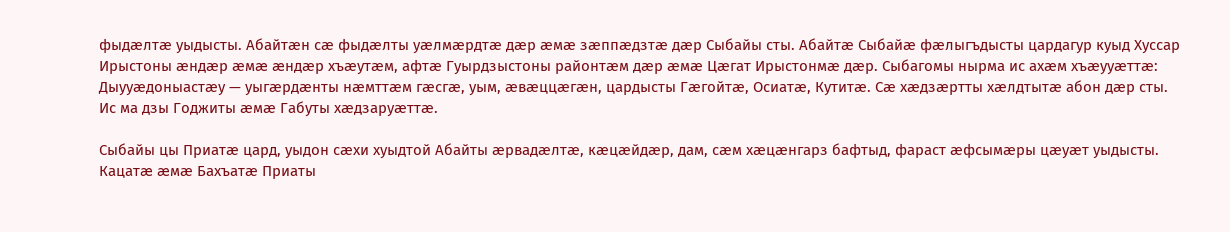фыдæлтæ уыдысты. Абайтæн сæ фыдæлты уæлмæрдтæ дæр æмæ зæппæдзтæ дæр Сыбайы сты. Абайтæ Сыбайæ фæлыгъдысты цардагур куыд Хуссар Ирыстоны æндæр æмæ æндæр хъæутæм, афтæ Гуырдзыстоны районтæм дæр æмæ Цæгат Ирыстонмæ дæр. Сыбагомы нырма ис ахæм хъæууæттæ: Дыууæдоныастæу — уыгæрдæнты нæмттæм гæсгæ, уым, æвæццæгæн, цардысты Гæгойтæ, Осиатæ, Кутитæ. Сæ хæдзæртты хæлдтытæ абон дæр сты. Ис ма дзы Годжиты æмæ Габуты хæдзаруæттæ.

Сыбайы цы Приатæ цард, уыдон сæхи хуыдтой Абайты æрвадæлтæ, кæцæйдæр, дам, сæм хæцæнгарз бафтыд, фараст æфсымæры цæуæт уыдысты. Кацатæ æмæ Бахъатæ Приаты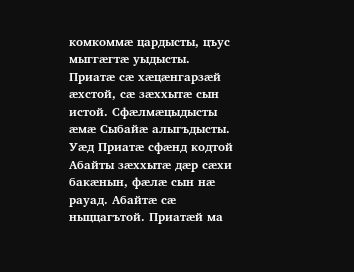комкоммæ цардысты, цъус мыггæгтæ уыдысты. Приатæ сæ хæцæнгарзæй æхстой, сæ зæххытæ сын истой. Сфæлмæцыдысты æмæ Сыбайæ алыгъдысты. Уæд Приатæ сфæнд кодтой Абайты зæххытæ дæр сæхи бакæнын, фæлæ сын нæ рауад. Абайтæ сæ ныццагътой. Приатæй ма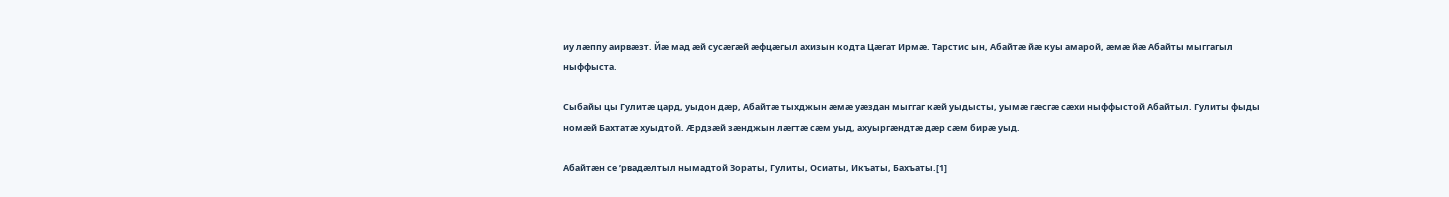иу лæппу аирвæзт. Йæ мад æй сусæгæй æфцæгыл ахизын кодта Цæгат Ирмæ. Тарстис ын, Абайтæ йæ куы амарой, æмæ йæ Абайты мыггагыл ныффыста.

Сыбайы цы Гулитæ цард, уыдон дæр, Абайтæ тыхджын æмæ уæздан мыггаг кæй уыдысты, уымæ гæсгæ сæхи ныффыстой Абайтыл. Гулиты фыды номæй Бахтатæ хуыдтой. Æрдзæй зæнджын лæгтæ сæм уыд, ахуыргæндтæ дæр сæм бирæ уыд.

Абайтæн се ’рвадæлтыл нымадтой Зораты, Гулиты, Осиаты, Икъаты, Бахъаты.[1]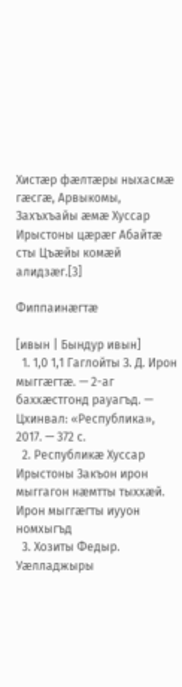Хистæр фæлтæры ныхасмæ гæсгæ, Арвыкомы, Захъхъайы æмæ Хуссар Ирыстоны цæрæг Абайтæ сты Цъæйы комæй алидзæг.[3]

Фиппаинæгтæ

[ивын | Бындур ивын]
  1. 1,0 1,1 Гаглойты З. Д. Ирон мыггæгтæ. — 2-аг баххæстгонд рауагъд. — Цхинвал: «Республика», 2017. — 372 с.
  2. Республикæ Хуссар Ирыстоны Закъон ирон мыггагон нæмтты тыххæй. Ирон мыггæгты иууон номхыгъд
  3. Хозиты Федыр. Уæлладжыры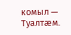комыл — Туалтæм.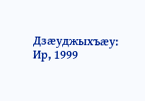Дзæуджыхъæу: Ир, 1999